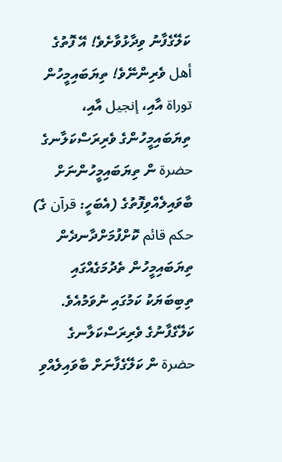ކަލޭގެފާނު ވިދާޅުވާށެވެ! އޭ ފޮތުގެ أهل ވެރިންނޭވެ! ތިޔަބައިމީހުން توراة އާއި، إنجيل އާއި، ތިޔަބައިމީހުންގެ ވެރިރަސްކަލާނގެ حضرة ން ތިޔަބައިމީހުންނަށް ބާވައިލެއްވިފޮތުގެ (އެބަހީ: قرآن ގެ) حكم قائم ކޮށްފުމަށްދާނދެން ތިޔަބައިމީހުން ތެދުމަގެއްގައި ތިބިބަޔަކު ކަމުގައި ނުވަމުއެވެ. ކަލޭގެފާނުގެ ވެރިރަސްކަލާނގެ حضرة ން ކަލޭގެފާނަށް ބާވައިލެއްވި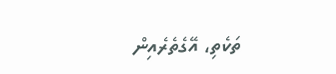ތަކެތި، އޭގެތެރެއިން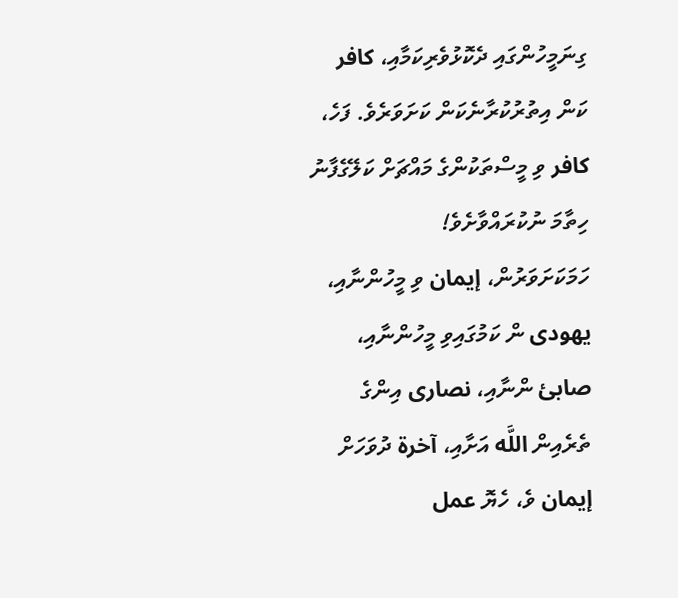ގިނަމީހުންގައި ދެކޮޅުވެރިކަމާއި، كافر ކަން އިތުރުކުރާނެކަން ކަށަވަރެވެ. ފަހެ، كافر ވި މީސްތަކުންގެ މައްޗަށް ކަލޭގެފާނު ހިތާމަ ނުކުރައްވާށެވެ!
ހަމަކަށަވަރުން، إيمان ވި މީހުންނާއި، يهودى ން ކަމުގައިވި މީހުންނާއި، صابئ ންނާއި، نصارى އިންގެ ތެރެއިން اللَّه އަށާއި، آخرة ދުވަހަށް إيمان ވެ، ހެޔޮ عمل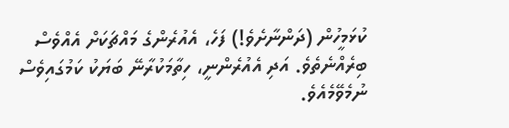ކުޅަމީހުން (ދަންނާށެވެ!) ފަހެ، އެއުރެންގެ މައްޗަކަށް އެއްވެސް ބިރެއްނެތެވެ. އަދި އެއުރެންނީ، ހިތާމަކުރާނޭ ބަޔަކު ކަމުގައިވެސް ނުމެވޭމެއެވެ.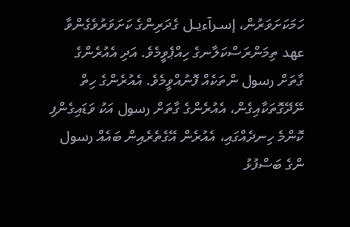ހަމަކަށަވަރުން، إسـرآءيـل ގެދަރިންގެ ކަށަވަރުވެގެންވާ عهد ތިމަންރަސްކަލާނގެ ހިއްޕެވީމެވެ. އަދި އެއުރެންގެ ގާތަށް رسول ންތަކެއް ފޮނުއްވީމެވެ. އެއުރެންގެ ހިތް ނޭދޭގޮތަކާއިގެން، އެއުރެންގެ ގާތަށް رسول އަކު ވަޑައިގެންފި ކޮންމެ ހިނދެއްގައި، އެއުރެން އޭގެތެރެއިން ބައެއް رسول ންގެ ބަސްފުޅު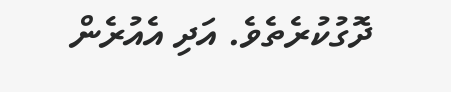ދޮގުކުރެތެވެ. އަދި އެއުރެން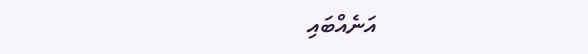އަނެއްބައި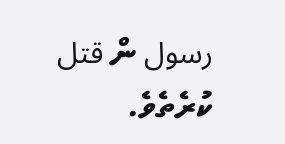رسول ން قتل ކުރެތެވެ.